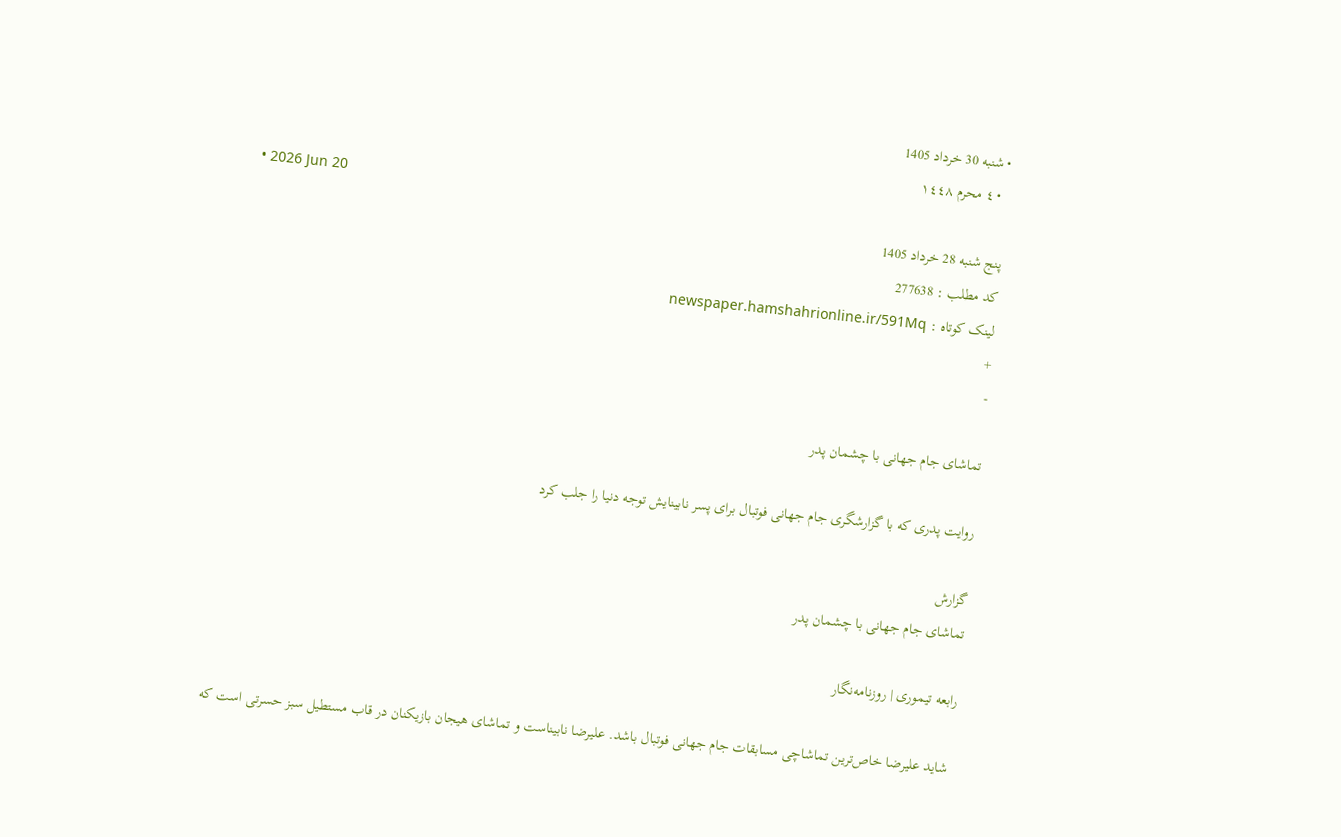• شنبه 30 خرداد 1405
  • ٤ محرم ١٤٤٨
  • 2026 Jun 20
پنج شنبه 28 خرداد 1405
کد مطلب : 277638
لینک کوتاه : newspaper.hamshahrionline.ir/591Mq
+
-

تماشای جام جهانی با چشمان پدر

روایت پدری که با گزارشگری جام جهانی فوتبال برای پسر نابینایش توجه دنیا را جلب کرد

گزارش
تماشای جام جهانی با چشمان پدر

رابعه تیموری | روزنامه‌نگار

 شاید علیرضا خاص‌ترین تماشاچی مسابقات جام جهانی فوتبال باشد. علیرضا نابیناست و تماشای‌ هیجان بازیکنان در قاب مستطیل سبز حسرتی است که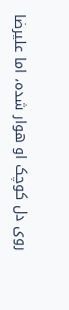روی دل کوچک او هوار شده، اما علیرضا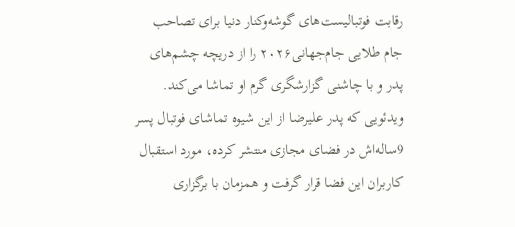رقابت فوتبالیست‌های گوشه‌وکنار دنیا برای تصاحب جام طلایی جام‌جهانی۲۰۲۶ را از دریچه چشم‌های پدر و با چاشنی گزارشگری گرم او تماشا می‌کند. ویدئویی که پدر علیرضا از این شیوه تماشای فوتبال پسر 9ساله‌اش در فضای مجازی منتشر کرده، مورد استقبال کاربران این فضا قرار ‌گرفت و همزمان با برگزاری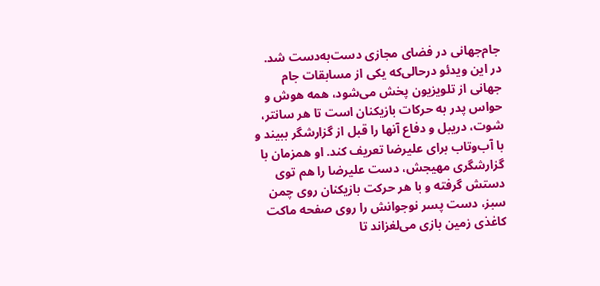جام‌جهانی در فضای مجازی دست‌به‌دست شد. در این ویدئو درحالی‌که یکی از مسابقات جام جهانی از تلویزیون پخش می‌شود، همه هوش و حواس پدر به حرکات بازیکنان است تا هر سانتر، شوت، دریبل و دفاع آنها را قبل از گزارشگر ببیند و با آب‌و‌تاب برای علیرضا تعریف کند. او همزمان با گزارشگری مهیجش، دست علیرضا را هم توی دستش گرفته و با هر حرکت بازیکنان روی چمن سبز، دست پسر نوجوانش را روی صفحه ماکت کاغذی زمین بازی می‌لغزاند تا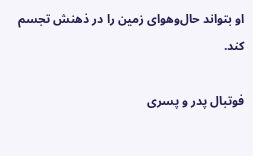او بتواند حال‌و‌هوای زمین را در ذهنش تجسم کند.

فوتبال پدر و پسری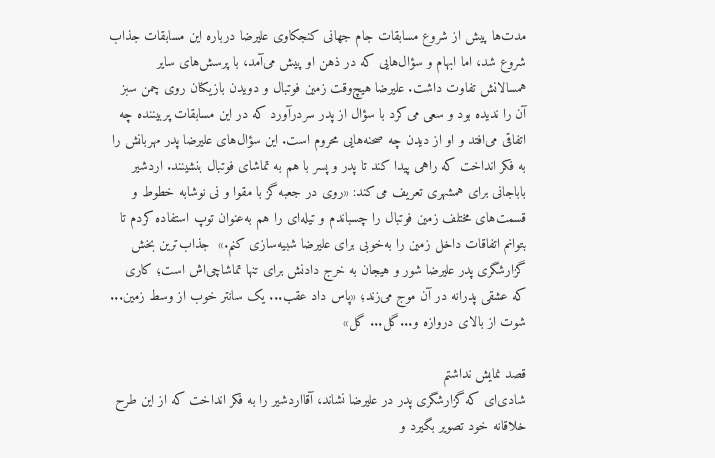مدت‌ها پیش از شروع مسابقات جام جهانی کنجکاوی علیرضا درباره این مسابقات جذاب شروع شد، اما ابهام و سؤال‌هایی که در ذهن او پیش می‌آمد، با پرسش‌های سایر همسالانش تفاوت داشت. علیرضا هیچ‌وقت زمین فوتبال و دویدن بازیکنان روی چمن سبز آن را ندیده بود و سعی می‌کرد با سؤال از پدر سردرآورد که در این مسابقات پربیننده چه اتفاقی می‌افتد و او از دیدن چه صحنه‌هایی محروم است. این سؤال‌های علیرضا پدر مهربانش را به فکر انداخت که راهی پیدا کند تا پدر و پسر با هم به تماشای فوتبال بنشینند. اردشیر باباجانی برای همشهری تعریف می‌کند: «روی در جعبه گز با مقوا و نی نوشابه خطوط و قسمت‌های مختلف زمین فوتبال را چسباندم و تیله‌ای را هم به‌عنوان توپ استفاده کردم تا بتوانم اتفاقات داخل زمین را به‌خوبی برای علیرضا شبیه‌سازی کنم.»  جذاب‌ترین بخش گزارشگری پدر علیرضا شور و هیجان به خرج دادنش برای تنها تماشاچی‌اش است؛ کاری که عشقی پدرانه در آن موج می‌زند؛ «پاس داد عقب... یک سانتر خوب از وسط زمین... شوت از بالای دروازه و...گل... گل»

قصد نمایش نداشتم
شادی‌ای که گزارشگری پدر در علیرضا نشاند، آقااردشیر را به فکر انداخت که از این طرح خلاقانه خود تصویر بگیرد و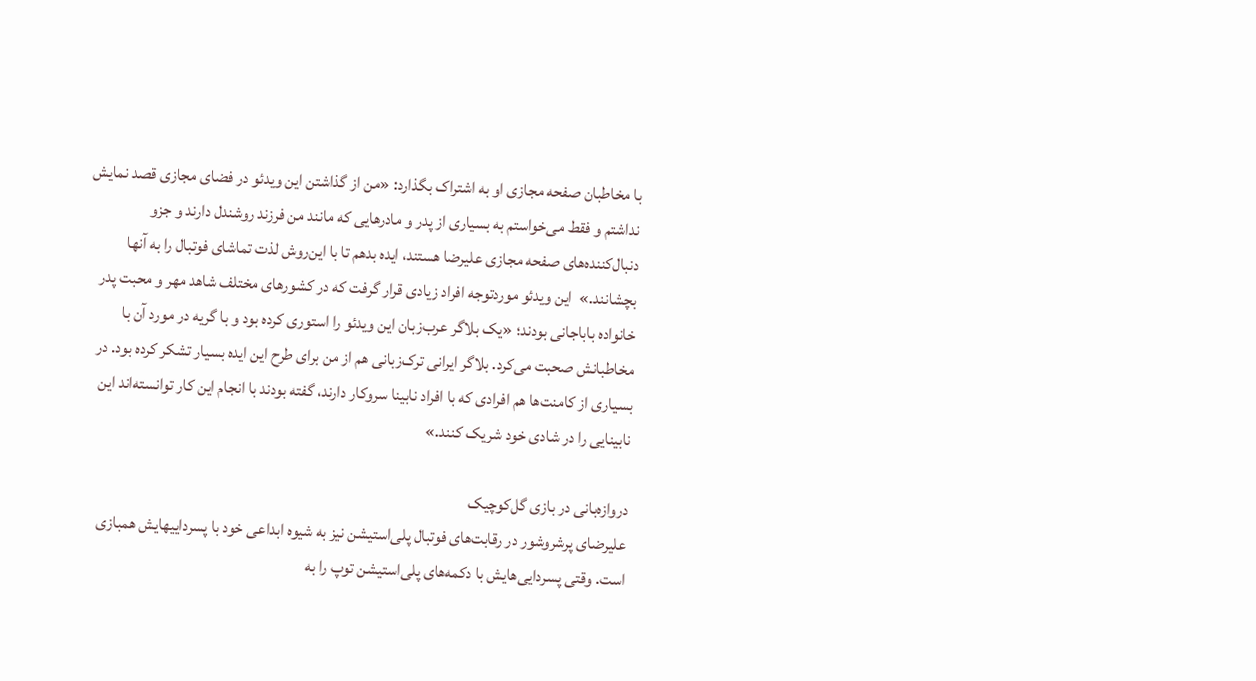با مخاطبان صفحه مجازی او به اشتراک بگذارد: «من از گذاشتن این ویدئو در فضای مجازی قصد نمایش نداشتم و فقط می‌خواستم به بسیاری از پدر و مادر‌هایی که مانند من فرزند روشندل دارند و جزو دنبال‌کننده‌های صفحه مجازی علیرضا هستند، ایده بد‌هم تا با این‌روش لذت تماشای فوتبال را به آنها بچشانند.»  این ویدئو مورد‌توجه افراد زیادی قرار گرفت که در کشور‌های مختلف شاهد مهر و محبت پدر خانواده باباجانی بودند؛ «یک بلاگر عرب‌زبان این ویدئو را استوری کرده بود و با گریه در مورد آن با مخاطبانش صحبت می‌کرد. بلاگر ایرانی ترک‌زبانی هم از من برای طرح این ایده بسیار تشکر کرده بود. در بسیاری از کامنت‌ها هم افرادی که با افراد نابینا سروکار دارند، گفته بودند با انجام این کار توانسته‌اند این نابینایی را در شادی خود شریک کنند.»

دروازه‌بانی در بازی گل‌کوچیک
علیرضای پرشروشور در رقابت‌های فوتبال پلی‌استیشن نیز به شیوه ابداعی خود با پسرداییهایش همبازی است. وقتی پسردایی‌هایش با دکمه‌های پلی‌استیشن توپ را به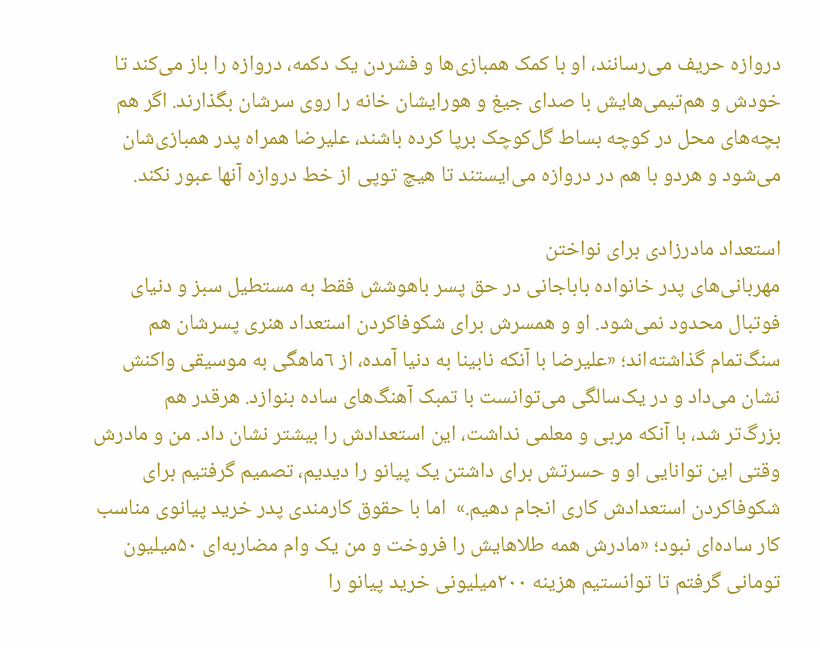دروازه حریف می‌رسانند، او با کمک همبازی‌ها و فشردن یک دکمه، دروازه را باز می‌کند تا خودش و هم‌تیمی‌هایش با صدای جیغ و هورایشان خانه را روی سرشان بگذارند. اگر هم بچه‌های محل در کوچه بساط گل‌کوچک برپا کرده باشند، علیرضا همراه پدر همبازی‌شان می‌شود و هردو با هم در دروازه می‌ایستند تا هیچ توپی از خط دروازه آنها عبور نکند.

استعداد مادرزادی برای نواختن
مهربانی‌های پدر خانواده باباجانی در حق پسر باهوشش فقط به مستطیل سبز و دنیای فوتبال محدود نمی‌شود. او و همسرش برای شکوفاکردن استعداد هنری پسرشان هم سنگ‌تمام گذاشته‌اند؛ «علیرضا با آنکه نابینا به دنیا آمده، از ٦ماهگی به موسیقی واکنش نشان می‌داد و در یک‌سالگی می‌توانست با تمبک آهنگ‌های ساده بنوازد. هرقدر هم بزرگ‌تر ‌شد، با آنکه مربی و معلمی نداشت، این استعدادش را بیشتر نشان داد. من و مادرش وقتی این توانایی او و حسرتش برای داشتن یک پیانو را دیدیم، تصمیم گرفتیم برای شکوفاکردن استعدادش کاری انجام دهیم.»  اما با حقوق کار‌مندی پدر خرید پیانوی مناسب کار ساده‌ای نبود؛ «مادرش همه طلا‌هایش را فروخت و من یک وام مضاربه‌ای ۵٠میلیون تومانی گرفتم تا توانستیم هزینه ٢٠٠میلیونی خرید پیانو را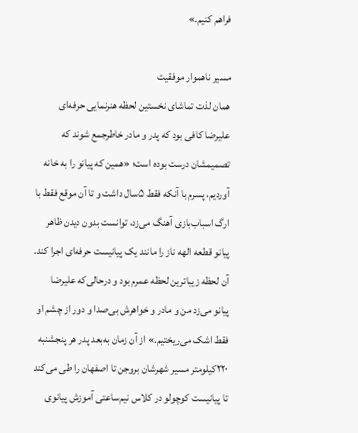فراهم کنیم.»

مسیر ناهموار موفقیت
همان لذت تماشای نخستین لحظه هنرنمایی حرفه‌ای علیرضا کافی بود که پدر و مادر خاطرجمع شوند که تصمیمشان درست بوده است؛ «همین که پیانو را به خانه آوردیم، پسرم با آنکه فقط ۵سال داشت و تا آن موقع فقط با ارگ اسباب‌بازی آهنگ می‌زد، توانست بدون دیدن ظاهر پیانو قطعه الهه ناز را مانند یک پیانیست حرفه‌ای اجرا کند. آن لحظه زیبا‌ترین لحظه عمرم بود و در‌حالی‌که علیرضا پیانو می‌زد من و مادر و خواهرش بی‌صدا و دور از چشم او فقط اشک می‌ریختیم.» از آن زمان به‌بعد پدر هر پنجشنبه ٢٢٠کیلومتر مسیر شهرشان بروجن تا اصفهان را طی می‌کند تا پیانیست کوچولو در کلاس نیم‌ساعتی آموزش پیانوی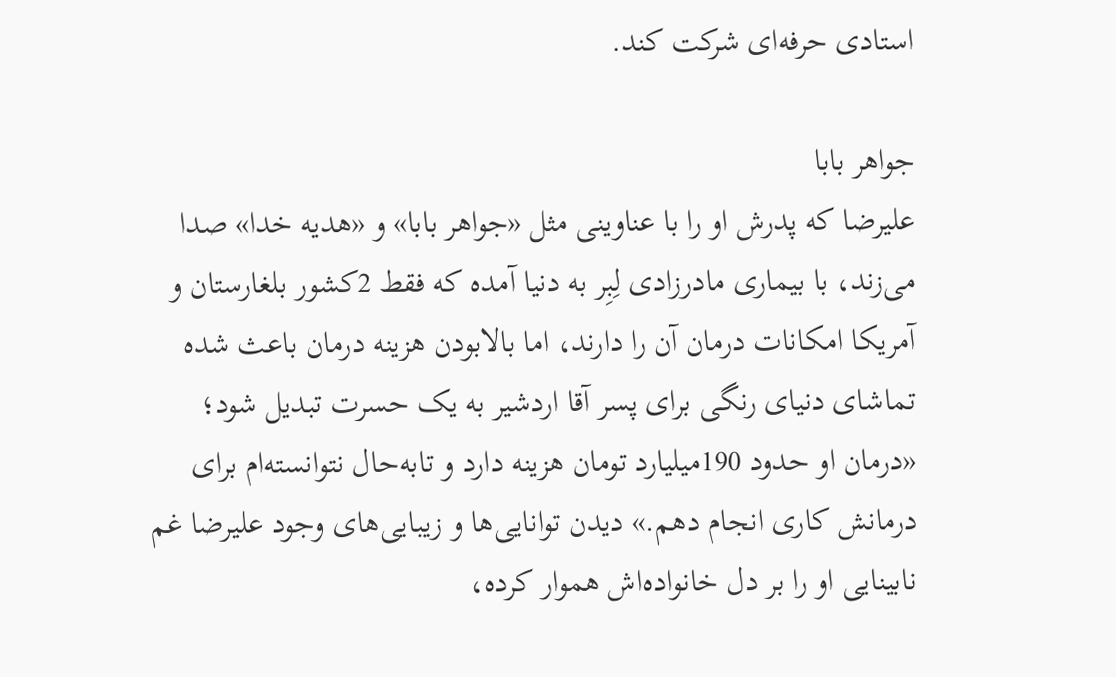استادی حرفه‌ای شرکت کند.

جواهر بابا
علیرضا که پدرش او را با عناوینی مثل «جواهر بابا» و «هدیه خدا» صدا می‌زند، با بیماری مادرزادی لِبِر به دنیا آمده که فقط 2کشور بلغارستان و آمریکا امکانات درمان آن را دارند، اما بالابودن هزینه درمان باعث شده تماشای دنیای رنگی برای پسر آقا اردشیر به یک حسرت تبدیل شود؛ «درمان او حدود 190میلیارد تومان هزینه دارد و تا‌به‌حال نتوانسته‌ام برای درمانش کاری انجام دهم.» دیدن توانایی‌ها و زیبایی‌های وجود علیرضا غم نا‌بینایی او را بر دل خانواده‌اش هموار کرده،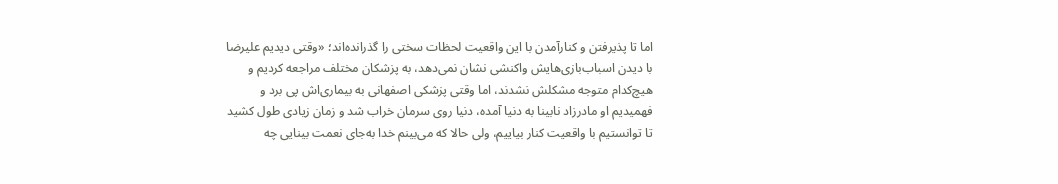اما تا پذیرفتن و کنارآمدن با این واقعیت لحظات سختی را گذرانده‌اند؛ «وقتی دیدیم علیرضا با دیدن اسباب‌بازی‌هایش واکنشی نشان نمی‌دهد، به پزشکان مختلف مراجعه کردیم و هیچ‌کدام متوجه مشکلش نشدند، اما وقتی پزشکی اصفهانی به بیماری‌اش پی برد و فهمیدیم او مادرزاد نابینا به دنیا آمده، دنیا روی سرمان خراب شد و زمان زیادی طول کشید تا توانستیم با واقعیت کنار بیاییم، ولی حالا که می‌بینم خدا به‌جای نعمت بینایی چه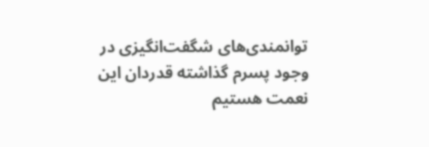توانمندی‌های شگفت‌انگیزی در وجود پسرم گذاشته قدردان این نعمت هستیم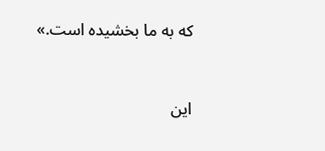که به ما بخشیده است.»


این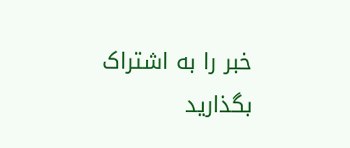خبر را به اشتراک بگذارید